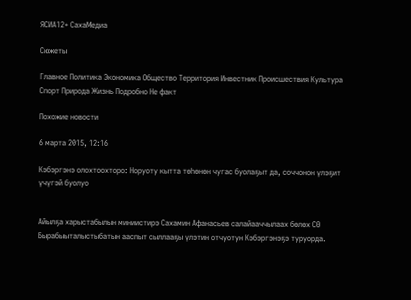ЯСИА12+ СахаМедиа

Сюжеты

Главное Политика Экономика Общество Территория Инвестник Происшествия Культура Спорт Природа Жизнь Подробно Не факт

Похожие новости

6 марта 2015, 12:16

Кэбэргэнэ олохтоохторо: Норуоту кытта төһөнөн чугас буолаҕыт да, соччонон үлэҕит үчүгэй буолуо


Айылҕа харыстабылын миниистирэ Сахамин Афанасьев салайааччылаах бөлөх СӨ Бырабыыталыстыбатын ааспыт сыллааҕы үлэтин отчуотун Кэбэргэнэҕэ туруорда.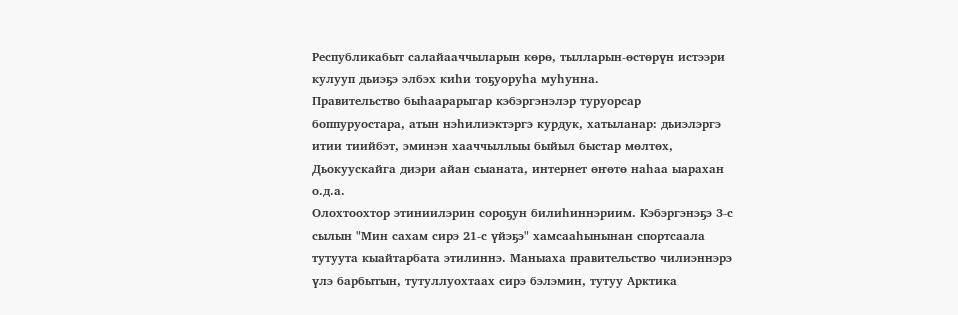Республикабыт салайааччыларын көрө, тылларын-өстөрүн истээри кулууп дьиэҕэ элбэх киһи тоҕуоруһа муһунна.
Правительство быһаарарыгар кэбэргэнэлэр туруорсар боппуруостара, атын нэһилиэктэргэ курдук, хатыланар: дьиэлэргэ итии тиийбэт, эминэн хааччыллыы быйыл быстар мөлтөх, Дьокуускайга диэри айан сыаната, интернет өҥөтө наһаа ыарахан о.д.а.
Олохтоохтор этиниилэрин сороҕун билиһиннэриим. Кэбэргэнэҕэ 3-с сылын "Мин сахам сирэ 21-с үйэҕэ" хамсааһынынан спортсаала тутуута кыайтарбата этилиннэ. Маныаха правительство чилиэннэрэ үлэ барбытын, тутуллуохтаах сирэ бэлэмин, тутуу Арктика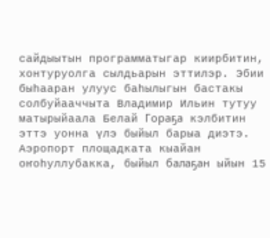сайдыытын программатыгар киирбитин, хонтуруолга сылдьарын эттилэр. Эбии быһааран улуус баһылыгын бастакы солбуйааччыта Владимир Ильин тутуу матырыйаала Белай Гораҕа кэлбитин эттэ уонна үлэ быйыл барыа диэтэ.
Аэропорт площадката кыайан оҥоһуллубакка, быйыл балаҕан ыйын 15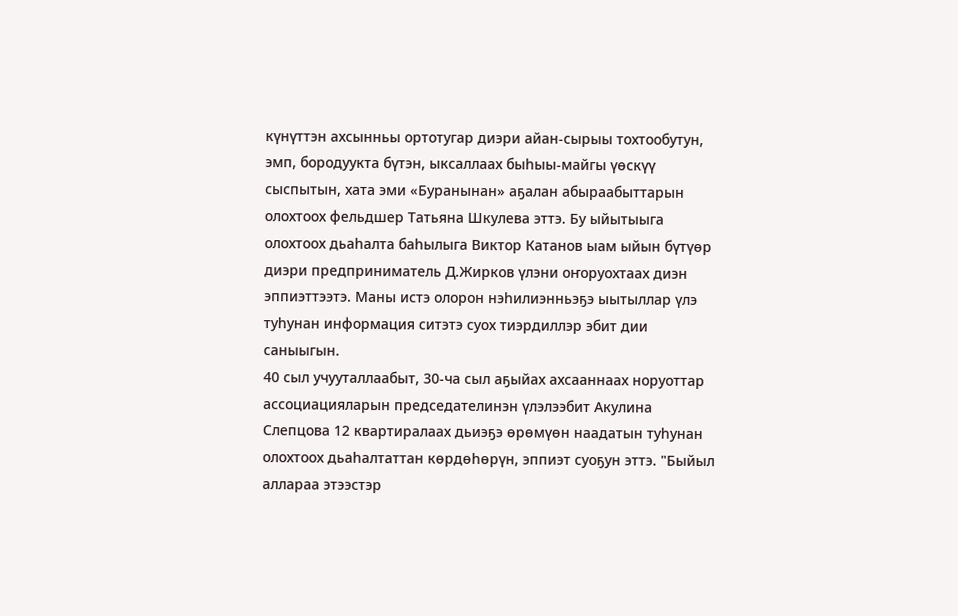күнүттэн ахсынньы ортотугар диэри айан-сырыы тохтообутун, эмп, бородуукта бүтэн, ыксаллаах быһыы-майгы үөскүү сыспытын, хата эми «Буранынан» аҕалан абыраабыттарын олохтоох фельдшер Татьяна Шкулева эттэ. Бу ыйытыыга олохтоох дьаһалта баһылыга Виктор Катанов ыам ыйын бүтүөр диэри предприниматель Д.Жирков үлэни оҥоруохтаах диэн эппиэттээтэ. Маны истэ олорон нэһилиэнньэҕэ ыытыллар үлэ туһунан информация ситэтэ суох тиэрдиллэр эбит дии саныыгын.
40 сыл учууталлаабыт, 30-ча сыл аҕыйах ахсааннаах норуоттар ассоциацияларын председателинэн үлэлээбит Акулина Слепцова 12 квартиралаах дьиэҕэ өрөмүөн наадатын туһунан олохтоох дьаһалтаттан көрдөһөрүн, эппиэт суоҕун эттэ. "Быйыл аллараа этээстэр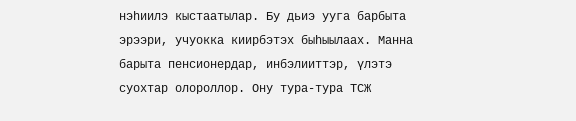нэһиилэ кыстаатылар. Бу дьиэ ууга барбыта эрээри, учуокка киирбэтэх быһыылаах. Манна барыта пенсионердар, инбэлииттэр, үлэтэ суохтар олороллор. Ону тура-тура ТСЖ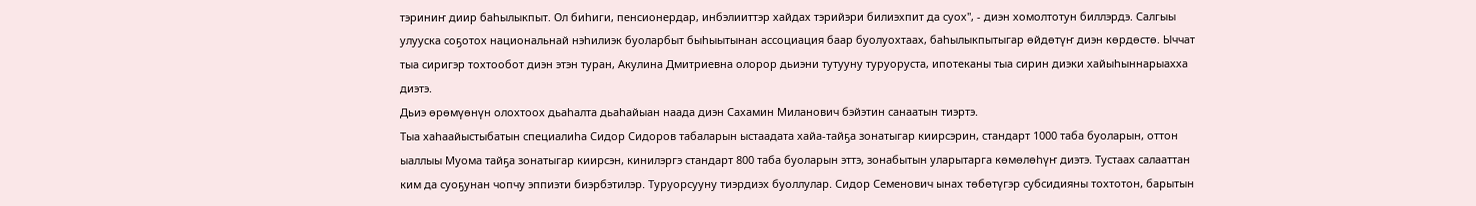тэриниҥ диир баһылыкпыт. Ол биһиги, пенсионердар, инбэлииттэр хайдах тэрийэри билиэхпит да суох", - диэн хомолтотун биллэрдэ. Салгыы улууска соҕотох национальнай нэһилиэк буоларбыт быһыытынан ассоциация баар буолуохтаах, баһылыкпытыгар өйдөтүҥ диэн көрдөстө. Ыччат тыа сиригэр тохтообот диэн этэн туран, Акулина Дмитриевна олорор дьиэни тутууну туруоруста, ипотеканы тыа сирин диэки хайыһыннарыахха диэтэ.
Дьиэ өрөмүөнүн олохтоох дьаһалта дьаһайыан наада диэн Сахамин Миланович бэйэтин санаатын тиэртэ.
Тыа хаһаайыстыбатын специалиһа Сидор Сидоров табаларын ыстаадата хайа-тайҕа зонатыгар киирсэрин, стандарт 1000 таба буоларын, оттон ыаллыы Муома тайҕа зонатыгар киирсэн, кинилэргэ стандарт 800 таба буоларын эттэ, зонабытын уларытарга көмөлөһүҥ диэтэ. Тустаах салааттан ким да суоҕунан чопчу эппиэти биэрбэтилэр. Туруорсууну тиэрдиэх буоллулар. Сидор Семенович ынах төбөтүгэр субсидияны тохтотон, барытын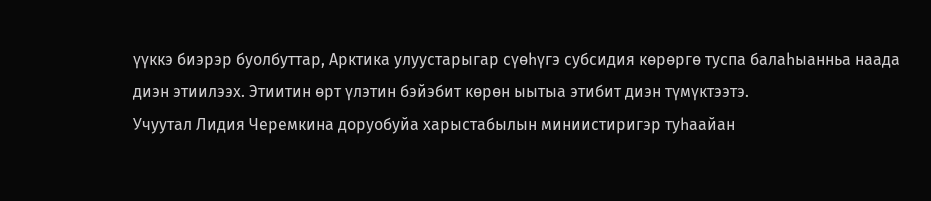үүккэ биэрэр буолбуттар, Арктика улуустарыгар сүөһүгэ субсидия көрөргө туспа балаһыанньа наада диэн этиилээх. Этиитин өрт үлэтин бэйэбит көрөн ыытыа этибит диэн түмүктээтэ.
Учуутал Лидия Черемкина доруобуйа харыстабылын миниистиригэр туһаайан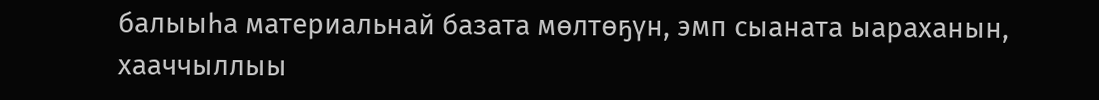балыыһа материальнай базата мөлтөҕүн, эмп сыаната ыараханын, хааччыллыы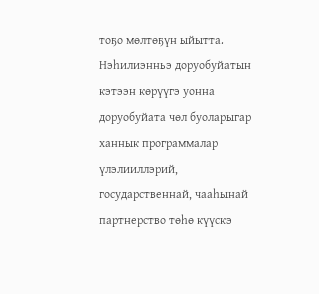тоҕо мөлтөҕүн ыйытта. Нэһилиэнньэ доруобуйатын кэтээн көрүүгэ уонна доруобуйата чөл буоларыгар ханнык программалар үлэлииллэрий, государственнай, чааһынай партнерство төһө күүскэ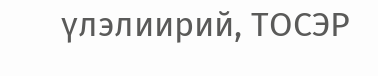үлэлиирий, ТОСЭР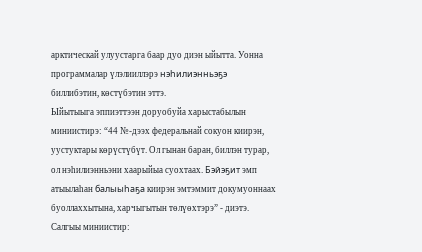арктическай улуустарга баар дуо диэн ыйытта. Уонна программалар үлэлииллэрэ нэһилиэнньэҕэ биллибэтин, көстүбэтин эттэ.
Ыйытыыга эппиэттээн доруобуйа харыстабылын миниистирэ: “44 №-дээх федеральнай сокуон киирэн, уустуктары көрүстүбүт. Ол гынан баран, биллэн турар, ол нэһилиэнньэни хаарыйыа суохтаах. Бэйэҕит эмп атыылаһан балыыһаҕа киирэн эмтэммит докумуоннаах буоллаххытына, харчыгытын төлүөхтэрэ” - диэтэ. Салгыы миниистир: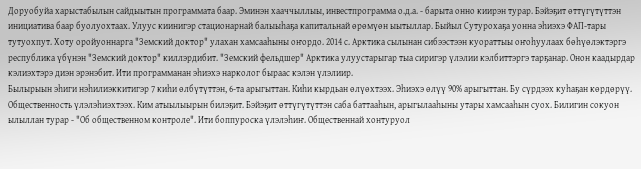Доруобуйа харыстабылын сайдыытын программата баар. Эминэн хааччыллыы, инвестпрограмма о.д.а. - барыта онно киирэн турар. Бэйэҕит өттүгүтүттэн инициатива баар буолуохтаах. Улуус киинигэр стационарнай балыыһаҕа капитальнай өрөмүөн ыытыллар. Быйыл Сутурохаҕа уонна эһиэхэ ФАП-тары тутуохпут. Хоту оройуоннарга "Земский доктор" улахан хамсааһыны оҥордо. 2014 с. Арктика сылынан сибээстээн куораттыы оҥоһуулаах бөһүөлэктэргэ республика үбүнэн "Земский доктор" киллэрдибит. "Земский фельдшер" Арктика улуустарыгар тыа сиригэр үлэлии кэлбиттэргэ тарҕанар. Онон каадырдар кэлиэхтэрэ диэн эрэнэбит. Ити программанан эһиэхэ нарколог быраас кэлэн үлэлиир.
Былырыын эһиги нэһилиэккитигэр 7 киһи өлбүтүттэн, 6-та арыгыттан. Киһи кырдьан өлүөхтээх. Эһиэхэ өлүү 90% арыгыттан. Бу сүрдээх куһаҕан көрдөрүү. Общественность үлэлэһиэхтээх. Ким атыылыырын билэҕит. Бэйэҕит өттүгүтүттэн саба баттааһын, арыгылааһыны утары хамсааһын суох. Билигин сокуон ылыллан турар - "Об общественном контроле". Ити боппуроска үлэлэһиҥ. Общественнай хонтуруол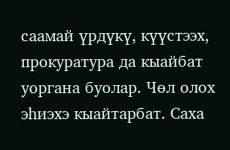саамай үрдүкү, күүстээх, прокуратура да кыайбат уоргана буолар. Чөл олох эһиэхэ кыайтарбат. Саха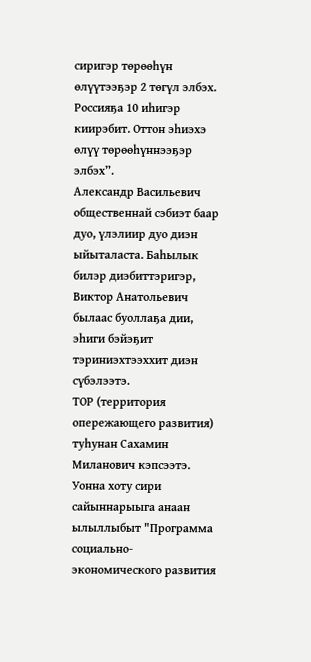сиригэр төрөөһүн өлүүтээҕэр 2 төгүл элбэх. Россияҕа 10 иһигэр киирэбит. Оттон эһиэхэ өлүү төрөөһүннээҕэр элбэх”.
Александр Васильевич общественнай сэбиэт баар дуо, үлэлиир дуо диэн ыйыталаста. Баһылык билэр диэбиттэригэр, Виктор Анатольевич былаас буоллаҕа дии, эһиги бэйэҕит тэриниэхтээххит диэн сүбэлээтэ.
ТОР (территория опережающего развития) туһунан Сахамин Миланович кэпсээтэ. Уонна хоту сири сайыннарыыга анаан ылыллыбыт "Программа социально-экономического развития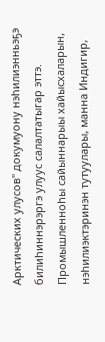Арктических улусов" докумуону нэһилиэнньэҕэ билиһиннэрэргэ улуус салалтатыгар эттэ. Промышленноһы сайыннарыы хайысхаларын, нэһилиэктэринэн тутуулары, манна Индигир,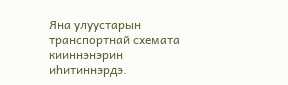Яна улуустарын транспортнай схемата кииннэнэрин иһитиннэрдэ.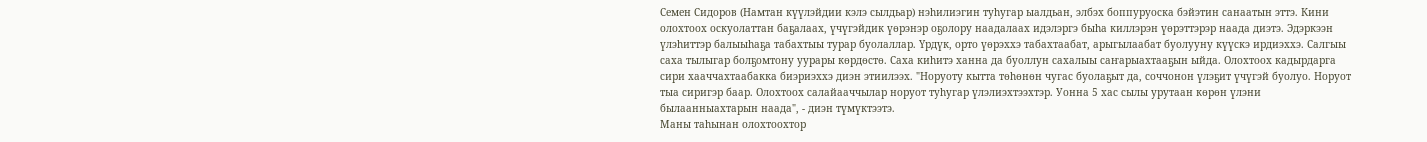Семен Сидоров (Намтан күүлэйдии кэлэ сылдьар) нэһилиэгин туһугар ыалдьан, элбэх боппуруоска бэйэтин санаатын эттэ. Кини олохтоох оскуолаттан баҕалаах, үчүгэйдик үөрэнэр оҕолору наадалаах идэлэргэ быһа киллэрэн үөрэттэрэр наада диэтэ. Эдэркээн үлэһиттэр балыыһаҕа табахтыы турар буолаллар. Үрдүк, орто үөрэххэ табахтаабат, арыгылаабат буолууну күүскэ ирдиэххэ. Салгыы саха тылыгар болҕомтону уурары көрдөстө. Саха киһитэ ханна да буоллун сахалыы саҥарыахтааҕын ыйда. Олохтоох кадырдарга сири хааччахтаабакка биэриэххэ диэн этиилээх. "Норуоту кытта төһөнөн чугас буолаҕыт да, соччонон үлэҕит үчүгэй буолуо. Норуот тыа сиригэр баар. Олохтоох салайааччылар норуот туһугар үлэлиэхтээхтэр. Уонна 5 хас сылы урутаан көрөн үлэни былаанныахтарын наада", - диэн түмүктээтэ.
Маны таһынан олохтоохтор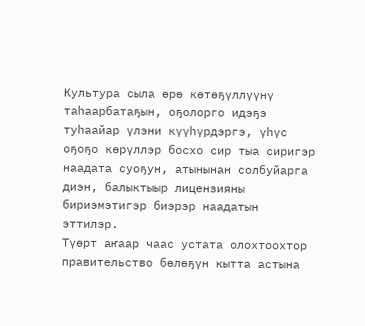Культура сыла өрө көтөҕүллүүнү таһаарбатаҕын, оҕолорго идэҕэ туһаайар үлэни күүһүрдэргэ, үһүс оҕоҕо көрүллэр босхо сир тыа сиригэр наадата суоҕун, атынынан солбуйарга диэн, балыктыыр лицензияны бириэмэтигэр биэрэр наадатын эттилэр.
Түөрт аҥаар чаас устата олохтоохтор правительство бөлөҕүн кытта астына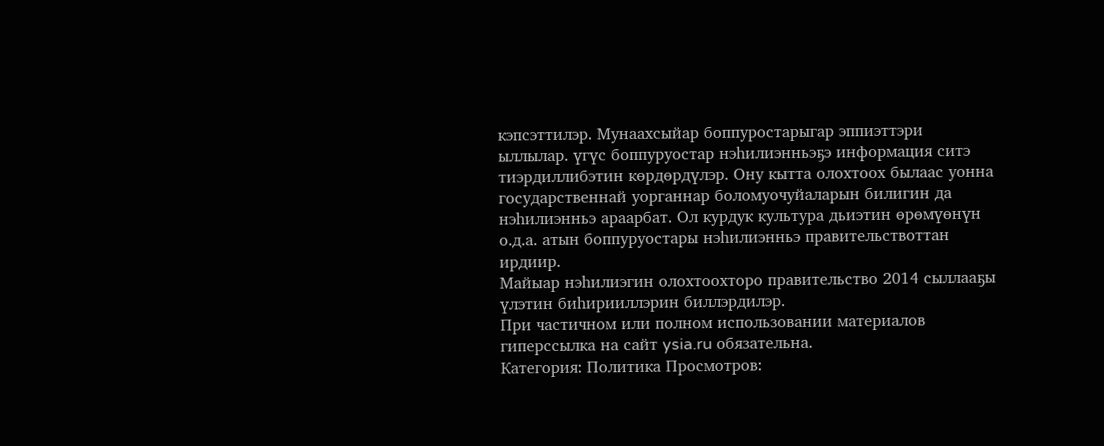кэпсэттилэр. Мунаахсыйар боппуростарыгар эппиэттэри ыллылар. үгүс боппуруостар нэһилиэнньэҕэ информация ситэ тиэрдиллибэтин көрдөрдүлэр. Ону кытта олохтоох былаас уонна государственнай уорганнар боломуочуйаларын билигин да нэһилиэнньэ араарбат. Ол курдук культура дьиэтин өрөмүөнүн о.д.а. атын боппуруостары нэһилиэнньэ правительствоттан ирдиир.
Майыар нэһилиэгин олохтоохторо правительство 2014 сыллааҕы үлэтин биһирииллэрин биллэрдилэр.
При частичном или полном использовании материалов гиперссылка на сайт ysia.ru обязательна.
Категория: Политика Просмотров: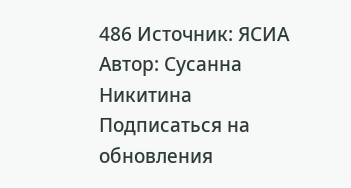486 Источник: ЯСИА Автор: Сусанна Никитина Подписаться на обновления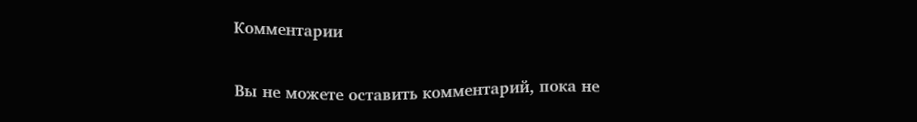Комментарии

Вы не можете оставить комментарий, пока не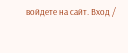войдете на сайт. Вход /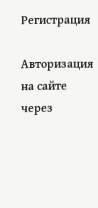Регистрация

Авторизация на сайте через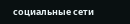социальные сети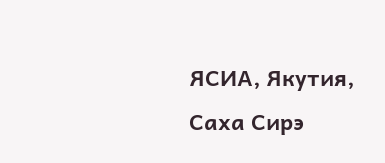ЯСИА, Якутия, Саха Сирэ